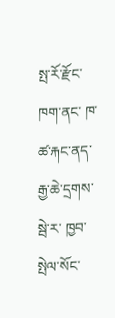སྤ་རོ་རྫོང་ཁག་ནང་ ཁ་ཚ་རྐང་ནད་ རྒྱ་ཆེ་དྲགས་སྦེ་ར་ ཁྱབ་སྤེལ་སོང་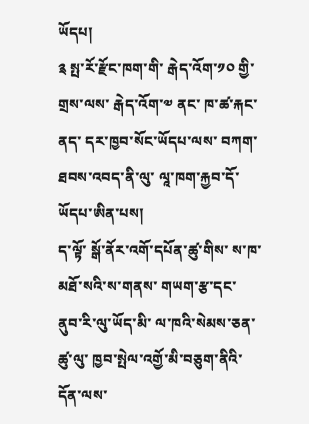ཡོདཔ།
༉ སྤ་རོ་རྫོང་ཁག་གི་ རྒེད་འོག་༡༠ གྱི་གྲས་ལས་ རྒེད་འོག་༧ ནང་ ཁ་ཚ་རྐང་ནད་ དར་ཁྱབ་སོང་ཡོདཔ་ལས་ བཀག་ཐབས་འབད་ནི་ལུ་ ལཱ་ཁག་རྐྱབ་དོ་ཡོདཔ་ཨིན་པས།
ད་ལྟོ་ སྒོ་ནོར་འགོ་དཔོན་ཚུ་གིས་ ས་ཁ་མཐོ་སའི་ས་གནས་ གཡག་རྩ་དང་ ནུབ་རི་ལུ་ཡོད་མི་ ལ་ཁའི་སེམས་ཅན་ཚུ་ལུ་ ཁྱབ་སྤེལ་འགྱོ་མི་བཅུག་ནིའི་དོན་ལས་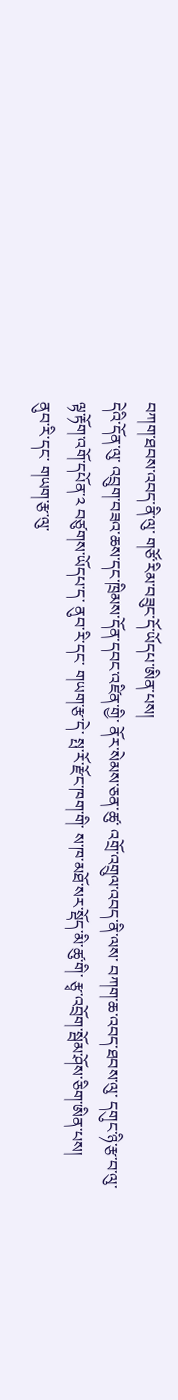བཀག་ཐབས་འབད་ནི་ལུ་ གཙོ་རིམ་བཟུང་དོ་ཡོདཔ་ཨིན་པས།
དེའི་དོན་ལུ་ འབྲུག་བཟའ་ཆས་དང་ཁྲིམས་དོན་དབང་འཛིན་གྱི་ ནོར་སེམས་ཅན་ཚུ་ འགྲོ་འགྲུལ་འབད་ནི་ལས་ བཀག་ཆ་འབད་ཐབས་ལུ་ དགུང་ཉི་རྩ་བ་ལུ་ ལྟ་རྟོག་འགོ་དཔོན་༢ བཙུགས་ཡོདཔ་ད་ ནུབ་རི་དང་ གཡག་རྩ་དེ་ སྤ་རོ་རྫོང་ཁག་གི་ ས་ཁ་མཐོ་སར་སྡོད་མི་ཚུ་གི་ རྩྭ་འབྲོག་སྦོམ་ཤོས་ཅིག་ཨིན་པས།
ནུབ་རི་དང་ གཡག་རྩ་ལུ་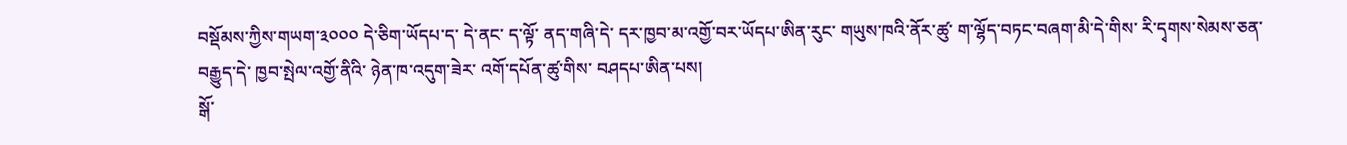བསྡོམས་ཀྱིས་གཡག་༣༠༠༠ དེ་ཅིག་ཡོདཔ་ད་ དེ་ནང་ ད་ལྟོ་ ནད་གཞི་དེ་ དར་ཁྱབ་མ་འགྱོ་བར་ཡོདཔ་ཨིན་རུང་ གཡུས་ཁའི་ནོར་ཚུ་ ག་ལྷོད་བཏང་བཞག་མི་དེ་གིས་ རི་དྭགས་སེམས་ཅན་བརྒྱུད་དེ་ ཁྱབ་སྤེལ་འགྱོ་ནིའི་ ཉེན་ཁ་འདུག་ཟེར་ འགོ་དཔོན་ཚུ་གིས་ བཤདཔ་ཨིན་པས།
སྒོ་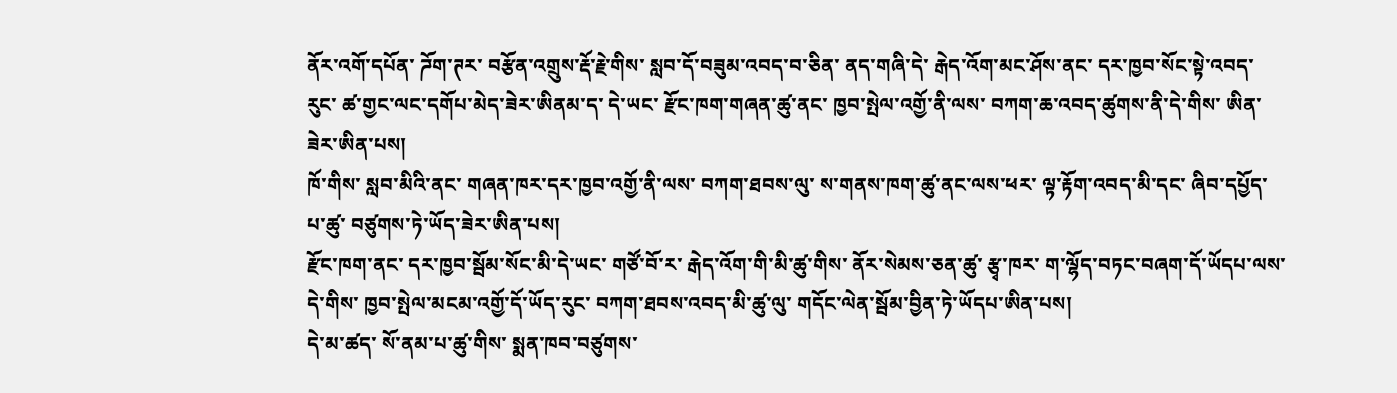ནོར་འགོ་དཔོན་ ཌོག་ཊར་ བརྩོན་འགྲུས་རྡོ་རྗེ་གིས་ སླབ་དོ་བཟུམ་འབད་བ་ཅིན་ ནད་གཞི་དེ་ རྒེད་འོག་མང་ཤོས་ནང་ དར་ཁྱབ་སོང་སྟེ་འབད་རུང་ ཚ་གྱང་ལང་དགོཔ་མེད་ཟེར་ཨིནམ་ད་ དེ་ཡང་ རྫོང་ཁག་གཞན་ཚུ་ནང་ ཁྱབ་སྤེལ་འགྱོ་ནི་ལས་ བཀག་ཆ་འབད་ཚུགས་ནི་དེ་གིས་ ཨིན་ཟེར་ཨིན་པས།
ཁོ་གིས་ སླབ་མིའི་ནང་ གཞན་ཁར་དར་ཁྱབ་འགྱོ་ནི་ལས་ བཀག་ཐབས་ལུ་ ས་གནས་ཁག་ཚུ་ནང་ལས་ཕར་ ལྟ་རྟོག་འབད་མི་དང་ ཞིབ་དཔྱོད་པ་ཚུ་ བཙུགས་ཏེ་ཡོད་ཟེར་ཨིན་པས།
རྫོང་ཁག་ནང་ དར་ཁྱབ་སྦོམ་སོང་མི་དེ་ཡང་ གཙོ་བོ་ར་ རྒེད་འོག་གི་མི་ཚུ་གིས་ ནོར་སེམས་ཅན་ཚུ་ རྩྭ་ཁར་ ག་ལྷོད་བཏང་བཞག་དོ་ཡོདཔ་ལས་ དེ་གིས་ ཁྱབ་སྤེལ་མངམ་འགྱོ་དོ་ཡོད་རུང་ བཀག་ཐབས་འབད་མི་ཚུ་ལུ་ གདོང་ལེན་སྦོམ་བྱིན་ཏེ་ཡོདཔ་ཨིན་པས།
དེ་མ་ཚད་ སོ་ནམ་པ་ཚུ་གིས་ སྨན་ཁབ་བཙུགས་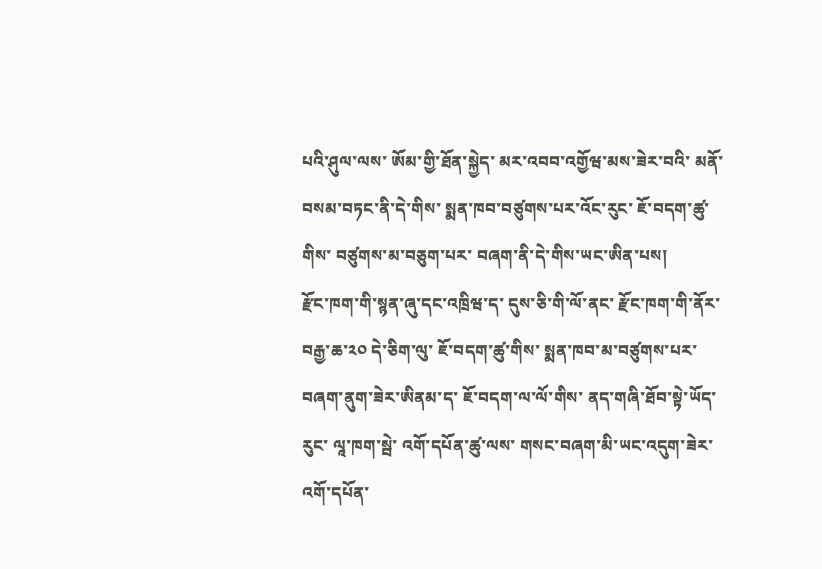པའི་ཤུལ་ལས་ ཨོམ་གྱི་ཐོན་སྐྱེད་ མར་འབབ་འགྱོཝ་མས་ཟེར་བའི་ མནོ་བསམ་བཏང་ནི་དེ་གིས་ སྨན་ཁབ་བཙུགས་པར་འོང་རུང་ ཇོ་བདག་ཚུ་གིས་ བཙུགས་མ་བཅུག་པར་ བཞག་ནི་དེ་གིས་ཡང་ཨིན་པས།
རྫོང་ཁག་གི་སྙན་ཞུ་དང་འཁྲིཝ་ད་ དུས་ཅི་གི་ལོ་ནང་ རྫོང་ཁག་གི་ནོར་བརྒྱ་ཆ་༢༠ དེ་ཅིག་ལུ་ ཇོ་བདག་ཚུ་གིས་ སྨན་ཁབ་མ་བཙུགས་པར་ བཞག་ནུག་ཟེར་ཨིནམ་ད་ ཇོ་བདག་ལ་ལོ་གིས་ ནད་གཞི་ཐོབ་སྟེ་ཡོད་རུང་ ལཱ་ཁག་སྦེ་ འགོ་དཔོན་ཚུ་ལས་ གསང་བཞག་མི་ཡང་འདུག་ཟེར་ འགོ་དཔོན་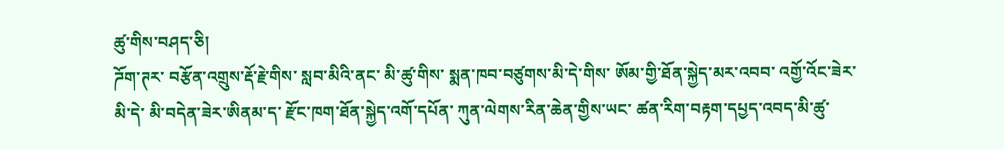ཚུ་གིས་བཤད་ཅི།
ཌོག་ཊར་ བརྩོན་འགྲུས་རྡོ་རྗེ་གིས་ སླབ་མིའི་ནང་ མི་ཚུ་གིས་ སྨན་ཁབ་བཙུགས་མི་དེ་གིས་ ཨོམ་གྱི་ཐོན་སྐྱེད་མར་འབབ་ འགྱོ་འོང་ཟེར་མི་དེ་ མི་བདེན་ཟེར་ཨིནམ་ད་ རྫོང་ཁག་ཐོན་སྐྱེད་འགོ་དཔོན་ ཀུན་ལེགས་རིན་ཆེན་གྱིས་ཡང་ ཚན་རིག་བརྟག་དཔྱད་འབད་མི་ཚུ་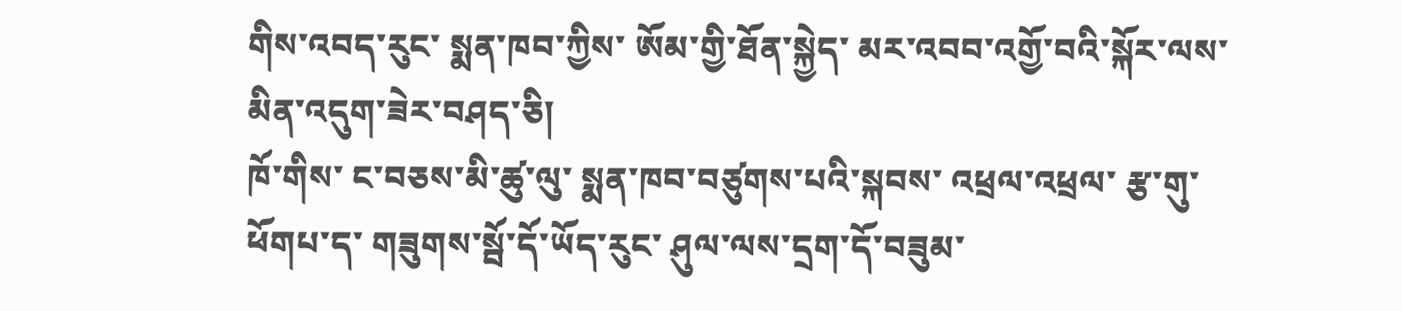གིས་འབད་རུང་ སྨན་ཁབ་ཀྱིས་ ཨོམ་གྱི་ཐོན་སྐྱེད་ མར་འབབ་འགྱོ་བའི་སྐོར་ལས་ མིན་འདུག་ཟེར་བཤད་ཅི།
ཁོ་གིས་ ང་བཅས་མི་ཚུ་ལུ་ སྨན་ཁབ་བཙུགས་པའི་སྐབས་ འཕྲལ་འཕྲལ་ རྩ་གུ་ཕོགཔ་ད་ གཟུགས་སྦོ་དོ་ཡོད་རུང་ ཤུལ་ལས་དྲག་དོ་བཟུམ་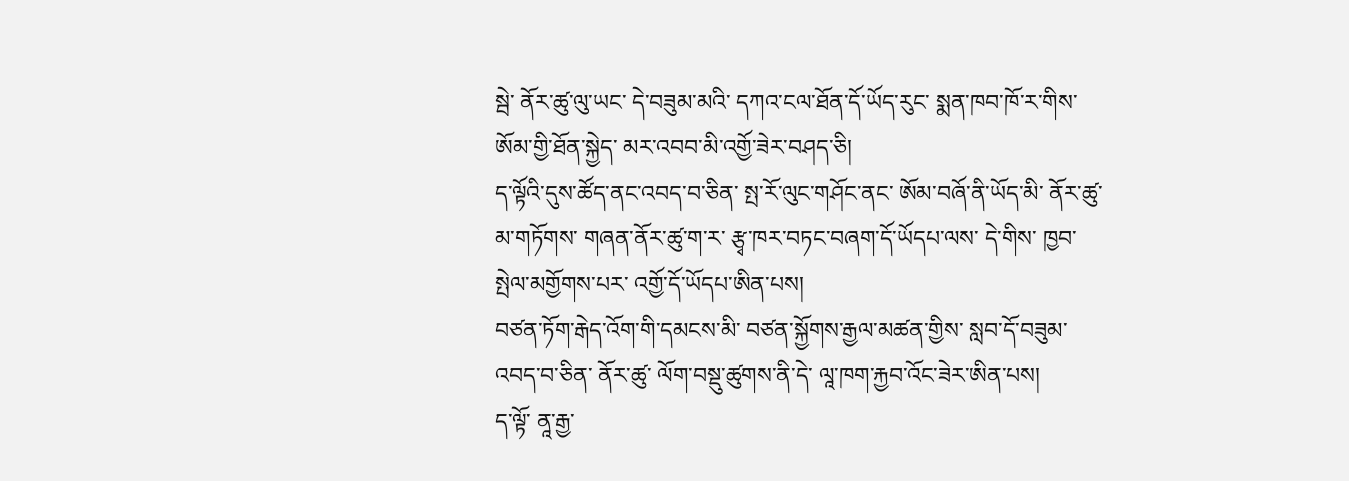སྦེ་ ནོར་ཚུ་ལུ་ཡང་ དེ་བཟུམ་མའི་ དཀའ་ངལ་ཐོན་དོ་ཡོད་རུང་ སྨན་ཁབ་ཁོ་ར་གིས་ ཨོམ་གྱི་ཐོན་སྐྱེད་ མར་འབབ་མི་འགྱོ་ཟེར་བཤད་ཅི།
ད་ལྟོའི་དུས་ཚོད་ནང་འབད་བ་ཅིན་ སྤ་རོ་ལུང་གཤོང་ནང་ ཨོམ་བཞོ་ནི་ཡོད་མི་ ནོར་ཚུ་མ་གཏོགས་ གཞན་ནོར་ཚུ་ག་ར་ རྩྭ་ཁར་བཏང་བཞག་དོ་ཡོདཔ་ལས་ དེ་གིས་ ཁྱབ་སྤེལ་མགྱོགས་པར་ འགྱོ་དོ་ཡོདཔ་ཨིན་པས།
བཙན་ཏོག་རྒེད་འོག་གི་དམངས་མི་ བཙན་སྐྱོགས་རྒྱལ་མཚན་གྱིས་ སླབ་དོ་བཟུམ་འབད་བ་ཅིན་ ནོར་ཚུ་ ལོག་བསྡུ་ཚུགས་ནི་དེ་ ལཱ་ཁག་རྐྱབ་འོང་ཟེར་ཨིན་པས།
ད་ལྟོ་ ནཱ་རྒྱ་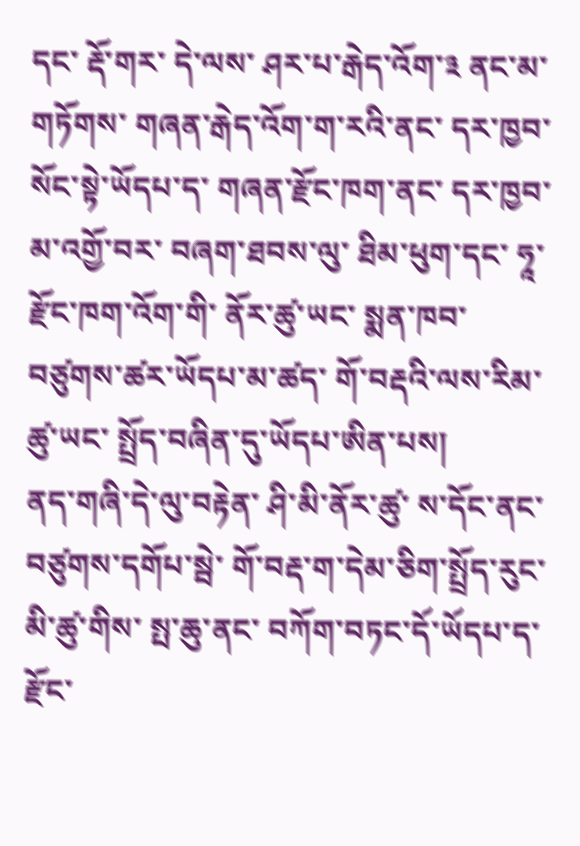དང་ རྡོ་གར་ དེ་ལས་ ཤར་པ་རྒེད་འོག་༣ ནང་མ་གཏོགས་ གཞན་རྒེད་འོག་ག་རའི་ནང་ དར་ཁྱབ་སོང་སྟེ་ཡོདཔ་ད་ གཞན་རྫོང་ཁག་ནང་ དར་ཁྱབ་མ་འགྱོ་བར་ བཞག་ཐབས་ལུ་ ཐིམ་ཕུག་དང་ ཧཱ་རྫོང་ཁག་འོག་གི་ ནོར་ཚུ་ཡང་ སྨན་ཁབ་བཙུགས་ཚར་ཡོདཔ་མ་ཚད་ གོ་བརྡའི་ལས་རིམ་ཚུ་ཡང་ སྤྲོད་བཞིན་དུ་ཡོདཔ་ཨིན་པས།
ནད་གཞི་དེ་ལུ་བརྟེན་ ཤི་མི་ནོར་ཚུ་ ས་དོང་ནང་བཙུགས་དགོཔ་སྦེ་ གོ་བརྡ་ག་དེམ་ཅིག་སྤྲོད་རུང་ མི་ཚུ་གིས་ སྤ་ཆུ་ནང་ བཀོག་བཏང་དོ་ཡོདཔ་ད་ རྫོང་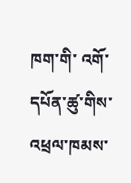ཁག་གི་ འགོ་དཔོན་ཚུ་གིས་ འཕྲལ་ཁམས་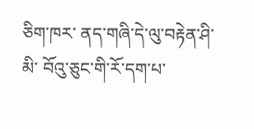ཅིག་ཁར་ ནད་གཞི་དེ་ལུ་བརྟེན་ཤི་མི་ བོའུ་ཅུང་གི་རོ་དག་པ་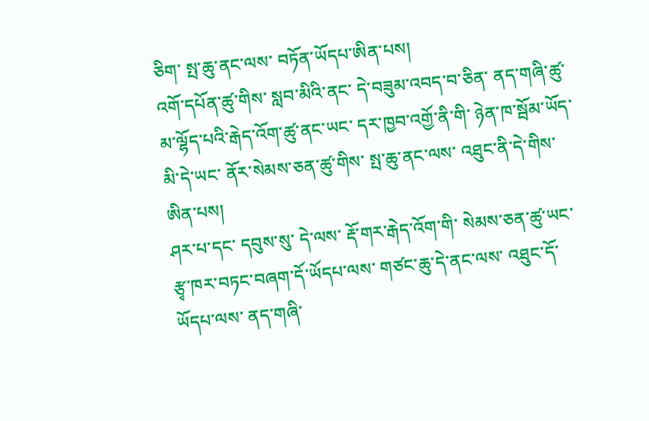ཅིག་ སྤ་ཆུ་ནང་ལས་ བཏོན་ཡོདཔ་ཨིན་པས།
འགོ་དཔོན་ཚུ་གིས་ སླབ་མིའི་ནང་ དེ་བཟུམ་འབད་བ་ཅིན་ ནད་གཞི་ཚུ་ མ་ལྷོད་པའི་རྒེད་འོག་ཚུ་ནང་ཡང་ དར་ཁྱབ་འགྱོ་ནི་གི་ ཉེན་ཁ་སྦོམ་ཡོད་མི་དེ་ཡང་ ནོར་སེམས་ཅན་ཚུ་གིས་ སྤ་ཆུ་ནང་ལས་ འཐུང་ནི་དེ་གིས་ཨིན་པས།
ཤར་པ་དང་ དབུས་སུ་ དེ་ལས་ རྡོ་གར་རྒེད་འོག་གི་ སེམས་ཅན་ཚུ་ཡང་ རྩྭ་ཁར་བཏང་བཞག་དོ་ཡོདཔ་ལས་ གཙང་ཆུ་དེ་ནང་ལས་ འཐུང་དོ་ཡོདཔ་ལས་ ནད་གཞི་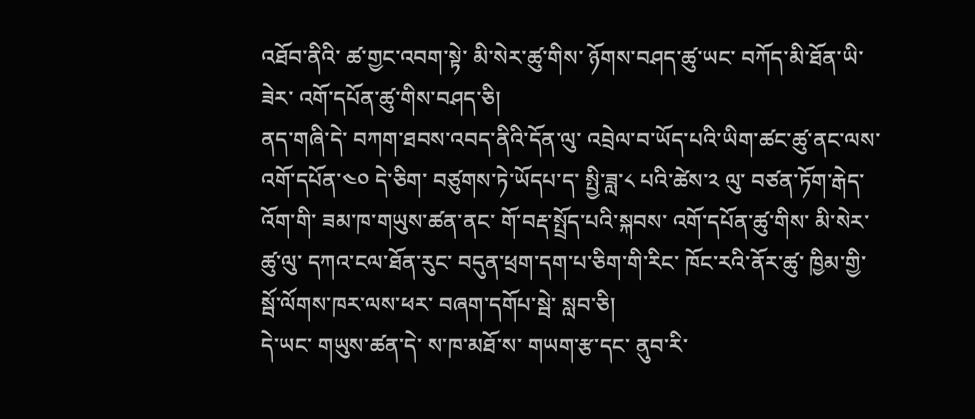འཐོབ་ནིའི་ ཚ་གྱང་འབག་སྟེ་ མི་སེར་ཚུ་གིས་ ཉོགས་བཤད་ཚུ་ཡང་ བཀོད་མི་ཐོན་ཡི་ཟེར་ འགོ་དཔོན་ཚུ་གིས་བཤད་ཅི།
ནད་གཞི་དེ་ བཀག་ཐབས་འབད་ནིའི་དོན་ལུ་ འབྲེལ་བ་ཡོད་པའི་ཡིག་ཚང་ཚུ་ནང་ལས་ འགོ་དཔོན་༤༠ དེ་ཅིག་ བཙུགས་ཏེ་ཡོདཔ་ད་ སྤྱི་ཟླ་༨ པའི་ཚེས་༢ ལུ་ བཙན་ཏོག་རྒེད་འོག་གི་ ཟམ་ཁ་གཡུས་ཚན་ནང་ གོ་བརྡ་སྤྲོད་པའི་སྐབས་ འགོ་དཔོན་ཚུ་གིས་ མི་སེར་ཚུ་ལུ་ དཀའ་ངལ་ཐོན་རུང་ བདུན་ཕྲག་དག་པ་ཅིག་གི་རིང་ ཁོང་རའི་ནོར་ཚུ་ ཁྱིམ་གྱི་སྦོ་ལོགས་ཁར་ལས་ཕར་ བཞག་དགོཔ་སྦེ་ སླབ་ཅི།
དེ་ཡང་ གཡུས་ཚན་དེ་ ས་ཁ་མཐོ་ས་ གཡག་རྩ་དང་ ནུབ་རི་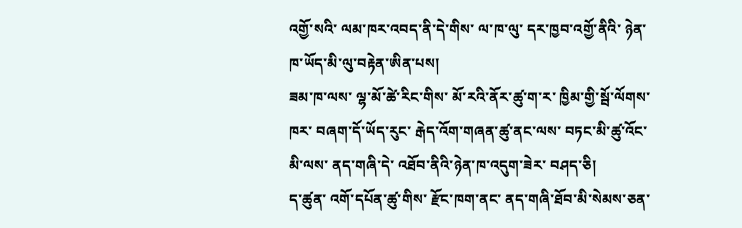འགྱོ་སའི་ ལམ་ཁར་འབད་ནི་དེ་གིས་ ལ་ཁ་ལུ་ དར་ཁྱབ་འགྱོ་ནིའི་ ཉེན་ཁ་ཡོད་མི་ལུ་བརྟེན་ཨིན་པས།
ཟམ་ཁ་ལས་ ལྷ་མོ་ཚེ་རིང་གིས་ མོ་རའི་ནོར་ཚུ་ག་ར་ ཁྱིམ་གྱི་སྦོ་ལོགས་ཁར་ བཞག་དོ་ཡོད་རུང་ རྒེད་འོག་གཞན་ཚུ་ནང་ལས་ བཏང་མི་ཚུ་འོང་མི་ལས་ ནད་གཞི་དེ་ འཐོབ་ནིའི་ཉེན་ཁ་འདུག་ཟེར་ བཤད་ཅི།
ད་ཚུན་ འགོ་དཔོན་ཚུ་གིས་ རྫོང་ཁག་ནང་ ནད་གཞི་ཐོབ་མི་སེམས་ཅན་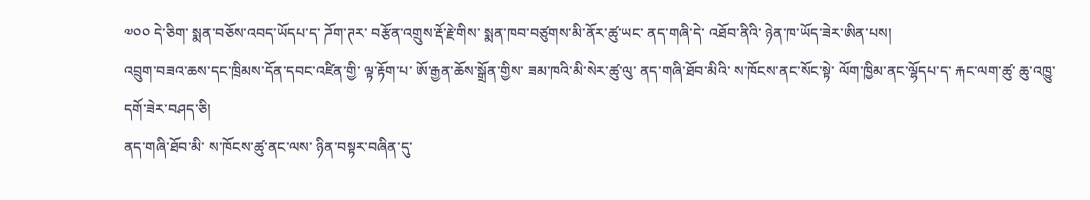༧༠༠ དེ་ཅིག་ སྨན་བཅོས་འབད་ཡོདཔ་ད་ ཌོག་ཊར་ བརྩོན་འགྲུས་རྡོ་རྗེ་གིས་ སྨན་ཁབ་བཙུགས་མི་ནོར་ཚུ་ཡང་ ནད་གཞི་དེ་ འཐོབ་ནིའི་ ཉེན་ཁ་ཡོད་ཟེར་ཨིན་པས།
འབྲུག་བཟའ་ཆས་དང་ཁྲིམས་དོན་དབང་འཛིན་གྱི་ ལྟ་རྟོག་པ་ ཨོ་རྒྱན་ཆོས་སྒྲོན་གྱིས་ ཟམ་ཁའི་མི་སེར་ཚུ་ལུ་ ནད་གཞི་ཐོབ་མིའི་ ས་ཁོངས་ནང་སོང་སྟེ་ ལོག་ཁྱིམ་ནང་ལྷོདཔ་ད་ རྐང་ལག་ཚུ་ ཆུ་འཁྱུ་དགོ་ཟེར་བཤད་ཅི།
ནད་གཞི་ཐོབ་མི་ ས་ཁོངས་ཚུ་ནང་ལས་ ཉིན་བསྟར་བཞིན་དུ་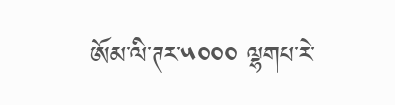ཨོམ་ལི་ཊར་༥༠༠༠ ལྷགཔ་རེ་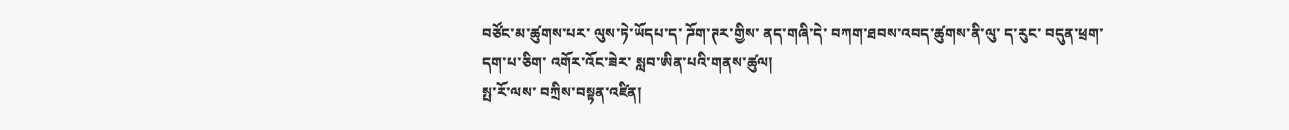བཙོང་མ་ཚུགས་པར་ ལུས་ཏེ་ཡོདཔ་ད་ ཌོག་ཊར་གྱིས་ ནད་གཞི་དེ་ བཀག་ཐབས་འབད་ཚུགས་ནི་ལུ་ ད་རུང་ བདུན་ཕྲག་དག་པ་ཅིག་ འགོར་འོང་ཟེར་ སླབ་ཨིན་པའི་གནས་ཚུལ།
སྤ་རོ་ལས་ བཀྲིས་བསྟན་འཛིན།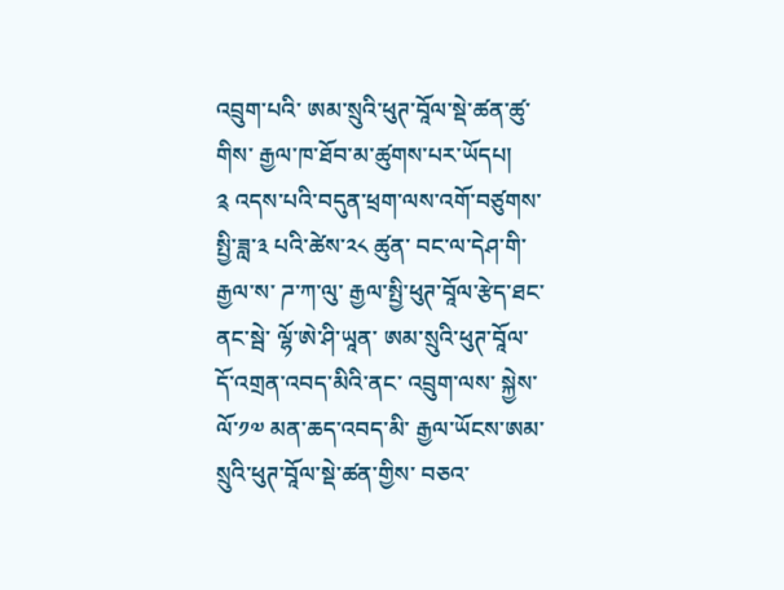འབྲུག་པའི་ ཨམ་སྲུའི་ཕུཊ་བཱོལ་སྡེ་ཚན་ཚུ་གིས་ རྒྱལ་ཁ་ཐོབ་མ་ཚུགས་པར་ཡོདཔ།
༉ འདས་པའི་བདུན་ཕྲག་ལས་འགོ་བཙུགས་ སྤྱི་ཟླ་༣ པའི་ཚེས་༢༨ ཚུན་ བང་ལ་དེཤ་གི་རྒྱལ་ས་ ཌ་ཀ་ལུ་ རྒྱལ་སྤྱི་ཕུཊ་བཱོལ་རྩེད་ཐང་ནང་སྦེ་ ལྷོ་ཨེ་ཤི་ཡཱན་ ཨམ་སྲུའི་ཕུཊ་བཱོལ་དོ་འགྲན་འབད་མིའི་ནང་ འབྲུག་ལས་ སྐྱེས་ལོ་༡༧ མན་ཆད་འབད་མི་ རྒྱལ་ཡོངས་ཨམ་སྲུའི་ཕུཊ་བཱོལ་སྡེ་ཚན་གྱིས་ བཅའ་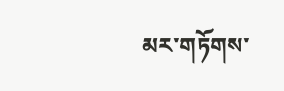མར་གཏོགས་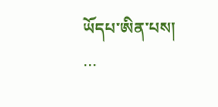ཡོདཔ་ཨིན་པས། …